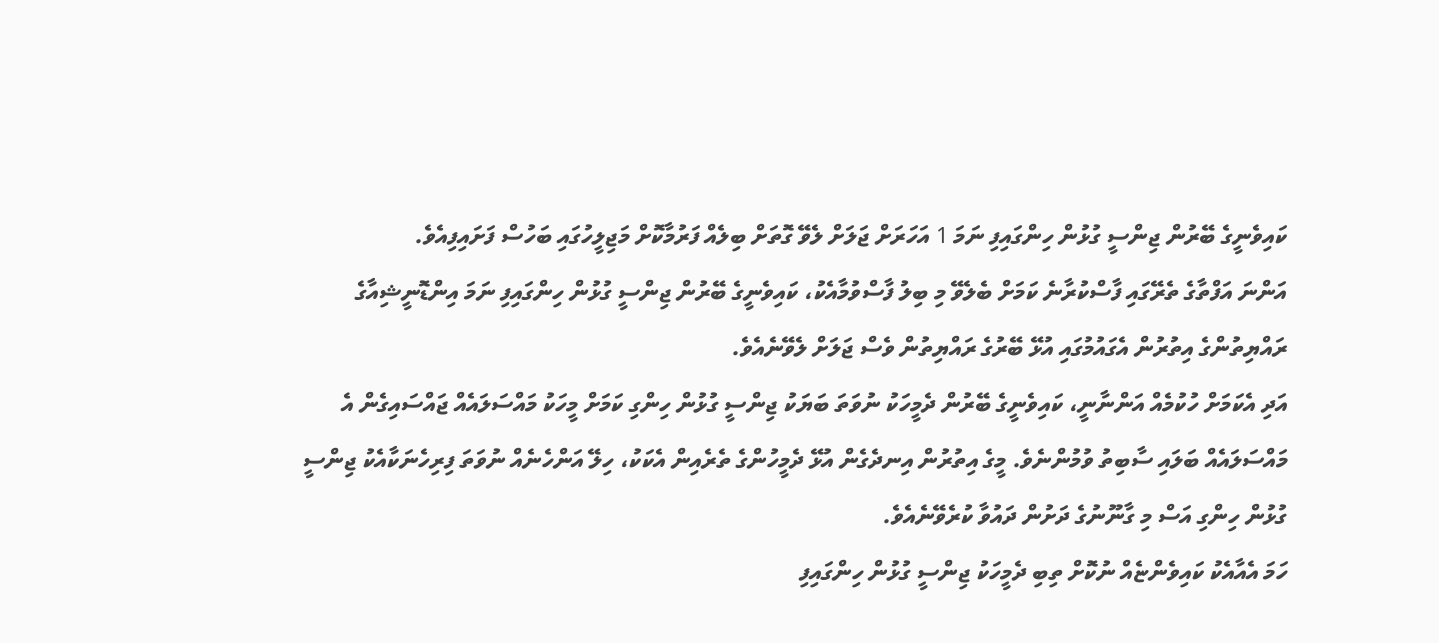ކައިވެނީގެ ބޭރުން ޖިންސީ ގުޅުން ހިންގައިފި ނަމަ 1 އަހަރަށް ޖަލަށް ލެވޭ ގޮތަށް ބިލެއް ފަރުމާކޮށް މަޖިލީހުގައި ބަހުސް ފަށައިފިއެވެ.
އަންނަ އަފްތާގެ ތެރޭގައި ފާސްކުރާނެ ކަމަށް ބެލެވޭ މި ބިލު ފާސްވުމާއެކު، ކައިވެނީގެ ބޭރުން ޖިންސީ ގުޅުން ހިންގައިފި ނަމަ އިންޑޮނީޝިއާގެ ރައްޔިތުންގެ އިތުރުން އެގައުމުގައި އުޅޭ ބޭރުގެ ރައްޔިތުން ވެސް ޖަލަށް ލެވޭނެއެވެ.
އަދި އެކަމަށް ހުކުމެއް އަންނާނީ، ކައިވެނީގެ ބޭރުން ދެމީހަކު ނުވަތަ ބަޔަކު ޖިންސީ ގުޅުން ހިންގި ކަމަށް މީހަކު މައްސަލައެއް ޖައްސައިގެން އެ މައްސަލައެއް ބަލައި ސާބިތު ވުމުންނެވެ. މީގެ އިތުރުން އިނދެގެން އުޅޭ ދެމީހުންގެ ތެރެއިން އެކަކު، ހިލޭ އަންހެނެއް ނުވަތަ ފިރިހެނަކާއެކު ޖިންސީ ގުޅުން ހިންގި އަސް މި ގާނޫނުގެ ދަށުން ދައުވާ ކުރެވޭނެއެވެ.
ހަމަ އެއާއެކު ކައިވެންޏެއް ނުކޮށް ތިބި ދެމީހަކު ޖިންސީ ގުޅުން ހިންގައިފި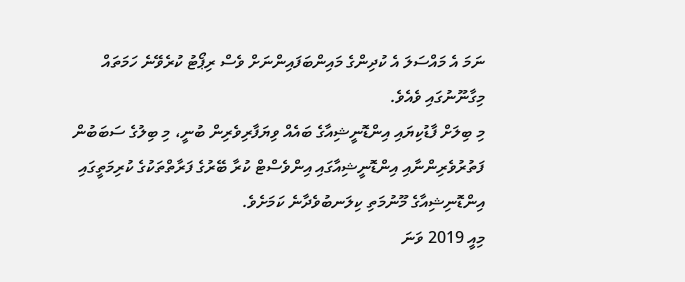ނަމަ އެ މައްސަލަ އެ ކުދިންގެ މައިންބަފައިންނަށް ވެސް ރިޕޯޓު ކުރެވޭނެ ހަމަތައް މިގާނޫނުގައި ވެއެވެ.
މި ބިލަށް ފާޑުކިޔައި އިންޑޮނީޝިއާގެ ބައެއް ވިޔަފާރިވެރިން ބުނީ، މި ބިލުގެ ސަބަބުން ފަތުރުވެރިންނާއި އިންޑޮނީޝިއާގައި އިންވެސްޓް ކުރާ ބޭރުގެ ފަރާތްތަކުގެ ކުރިމަތީގައި އިންޑޮނިޝިއާގެ މޫނުމަތި ކިލަނބުވެދާނެ ކަމަށެވެ.
މިއީ 2019 ވަނަ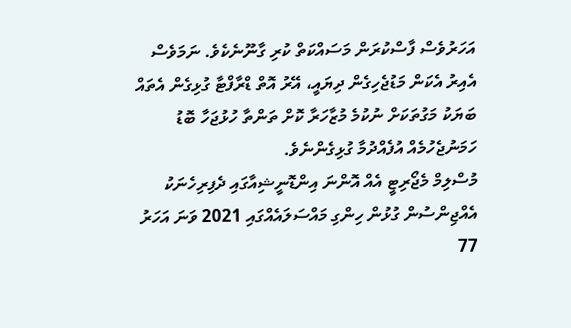އަހަރުވެސް ފާސްކުރަން މަސައްކަތް ކުރި ގާނޫނެކެވެ. ނަމަވެސް އެއިރު އެކަން މަޑުޖެހިގެން ދިޔައީ، އޭރު އޮތް ޑްރާފްޓާ ގުޅިގެން އެތައް ބަޔަކު މަގުތަކަށް ނުކުމެ މުޒާހަރާ ކޮށް ތަންތާ ހުޅުޖަހާ ބޮޑު ހަމަނުޖެހުމެއް އުފެއްދުމާ ގުޅިގެންނެވެ.
މުސްލިމް މެޖޯރިޓީ އެއް އޮންނަ އިންޑޮނީޝިއާގައި ދެފިރިހެނަކު އެއްޖިންސުން ގުޅުން ހިންގި މައްސަލައެއްގައި 2021 ވަނަ އަހަރު 77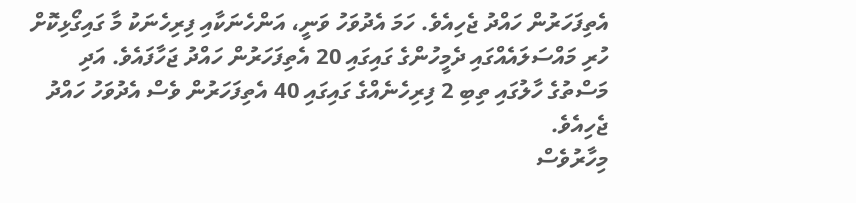އެތިފަހަރުން ހައްދު ޖެހިއެވެ. ހަމަ އެދުވަހު ވަނީ، އަންހެނަކާއި ފިރިހެނަކު މާ ގައިގޯޅިކޮށް ހުރި މައްސަލައެއްގައި ދެމީހުންގެ ގައިގައި 20 އެތިފަހަރުން ހައްދު ޖަހާފައެވެ. އަދި މަސްތުގެ ހާލުގައި ތިބި 2 ފިރިހެނެއްގެ ގައިގައި 40 އެތިފަހަރުން ވެސް އެދުވަހު ހައްދު ޖެހިއެވެ.
މިހާރުވެސް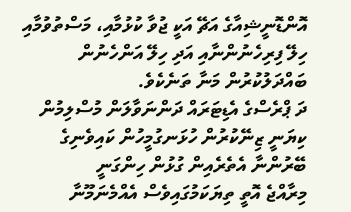އޮންޑޮނީޝިއާގެ އަޗޭ އަކީ ޖުވާ ކުޅުމާއި، މަސްތުވުމާއި ހިލޭ ފިރިހެނުންނާއި އަދި ހިލޭ އަންހެނުން ބައްދަލުކުރުން މަނާ ތަނެކެވެ.
ދަ ޕްރެސްގެ އެޑިޓަރައް ދަންނަވާލަން މުސްލިމުން ކިޔަނީ ޒިނޭކުރުން ހުޅަނގުމީހުން ކައިވެނިގެ ބޭރުންނާ އެތެރެއިން ގުޅުން ހިންގަނީ
މިރާއްޖެ އޮތީ ތިޔަކަމުގައިވެސް އެއްމެނަމޫނާ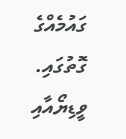ގައުމެއްގެ ގޮތުގައި. ވީޑިޔޯއާއި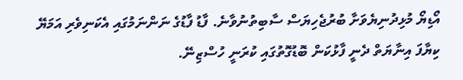އޯޑިޔޯ މުޅިދުނިޔެވަށާ ބުރުޖެހިޔަސް ސާބިތުނުވާނެ. ފާޑު ފާޑުގެ ނަންނަމުގައި އެކަނިވެރި އަމަޔޭ ކިޔާފަ އިނާޔަތް ދެނީ ފާޅުކަން ބޮޑުގޮތުގައި ކުރަނީ ހުސްޒިނޭ.